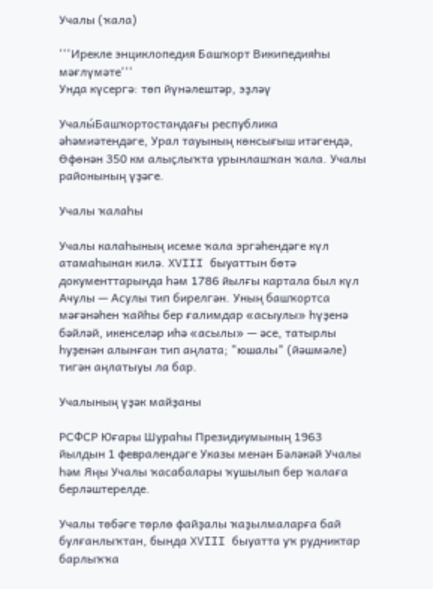Учалы (ҡала)

'''Ирекле энциклопедия Башҡорт Википедияһы мәғлүмәте'''
Унда күсергә: төп йүнәлештәр, эҙләү

Учалы́Башҡортостандағы республика әһәмиәтендәге, Урал тауының көнсығыш итәгендә, Өфөнән 350 км алыҫлыҡта урынлашҡан ҡала. Учалы районының үҙәге.

Учалы ҡалаһы

Учалы калаһының исеме ҡала эргәһендәге күл атамаһынан килә. XVIII быуаттын бөтә документтарында һәм 1786 йылғы картала был күл Ачулы — Асулы тип бирелгән. Уның башҡортса мәғәнәһен ҡайһы бер ғалимдар «асыулы» һүҙенә бәйләй, икенселәр иһә «асылы» — әсе, татырлы һуҙенән алынған тип аңлата; "юшалы" (йәшмәле) тигән аңлатыуы ла бар.

Учалының үҙәк майҙаны

РСФСР Юғары Шураһы Президиумының 1963 йылдын 1 февралендәге Указы менән Бәләкәй Учалы һәм Яңы Учалы ҡасабалары ҡушылып бер ҡалаға берләштерелде.

Учалы төбәге төрлө файҙалы ҡаҙылмаларға бай булғанлыҡтан, бында XVIII быуатта уҡ рудниктар барлыҡҡа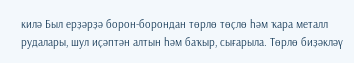килә Был ерҙәрҙә борон-борондан төрлө төҫлө һәм ҡара металл рудалары, шул иҫәптән алтын һәм баҡыр, сығарыла. Төрлө биҙәкләү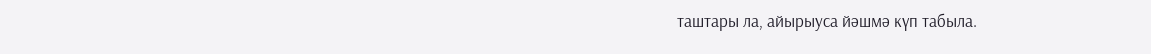таштары ла, айырыуса йәшмә күп табыла.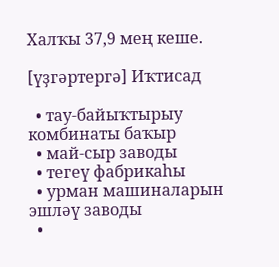Халҡы 37,9 мең кеше.

[үҙгәртергә] Иҡтисад

  • тау-байыҡтырыу комбинаты баҡыр
  • май-сыр заводы
  • тегеү фабрикаһы
  • урман машиналарын эшләү заводы
  •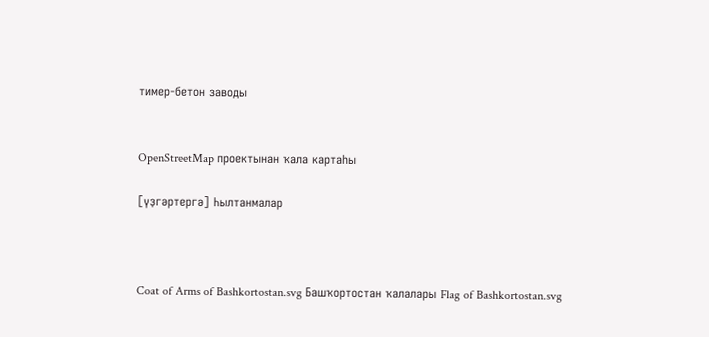тимер-бетон заводы


OpenStreetMap проектынан ҡала картаһы

[үҙгәртергә] Һылтанмалар



Coat of Arms of Bashkortostan.svg Башҡортостан ҡалалары Flag of Bashkortostan.svg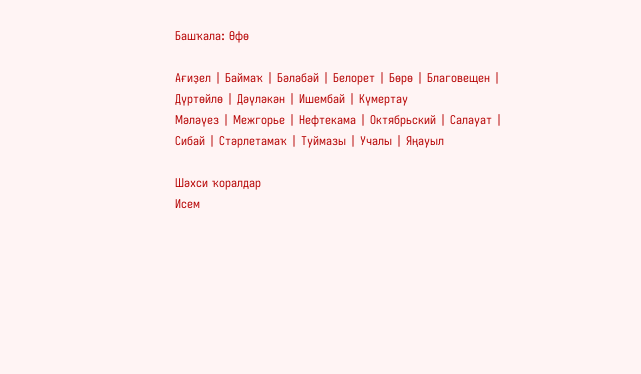Башҡала: Өфө

Ағиҙел | Баймаҡ | Бәләбәй | Белорет | Бөрө | Благовещен | Дүртөйлө | Дәүләкән | Ишембай | Күмертау
Мәләүез | Межгорье | Нефтекама | Октябрьский | Салауат | Сибай | Стәрлетамаҡ | Туймазы | Учалы | Яңауыл

Шәхси ҡоралдар
Исем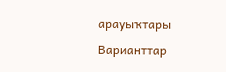арауыҡтары

Варианттар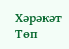Хәрәкәт
Төп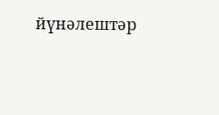йүнәлештәр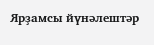Ярҙамсы йүнәлештәр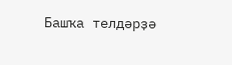Башҡа телдәрҙә